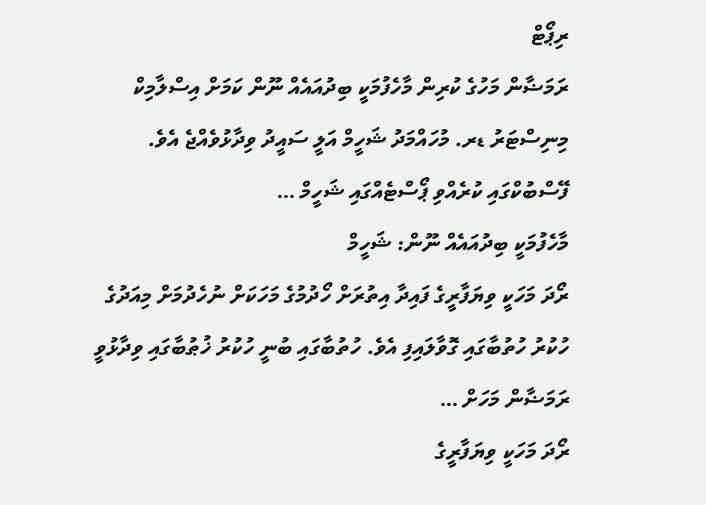ރިޕޯޓް
ރަމަޟާން މަހުގެ ކުރިން މާހެފުމަކީ ބިދުއައެއް ނޫން ކަމަށް އިސްލާމިކް މިނިސްޓަރު ޑރ. މުހައްމަދު ޝަހީމް އަލީ ސައީދު ވިދާޅުވެއްޖެ އެވެ. ފޭސްބުކްގައި ކުރެއްވި ޕޯސްޓެއްގައި ޝަހީމް …
މާހެފުމަކީ ބިދުއައެއް ނޫން: ޝަހީމް
ރޯދަ މަހަކީ ވިޔަފާރީގެ ފައިދާ އިތުރަށް ހޯދުމުގެ މަހަކަށް ނުހެދުމަށް މިއަދުގެ ހުކުރު ހުތުބާގައި ގޮވާލައިފި އެވެ. ހުތުބާގައި ބުނީ ހުކުރު ޚުޠުބާގައި ވިދާޅުވީ ރަމަޟާން މަހަށް …
ރޯދަ މަހަކީ ވިޔަފާރީގެ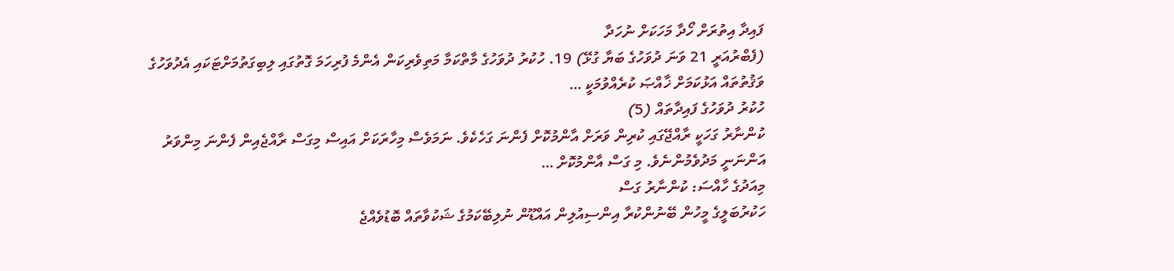ފައިދާ އިތުރަށް ހޯދާ މަހަކަށް ނުހަދާ
(ފެބްރުއަރީ 21 ވަނަ ދުވަހުގެ ބަޔާ ގުޅޭ) 19. ހުކުރު ދުވަހުގެ މާތްކަމާ މަތިވެރިކަން އެންމެ ފުރިހަމަ ގޮތުގައި ލިބިގަތުމަށްޓަކައި އެދުވަހުގެ ވަޤުތުތައް އަޅުކަމަށް ޚާއްޞަ ކުރެއްވުމަކީ …
ހުކުރު ދުވަހުގެ ފައިދާތައް (5)
ކުންނާރު ގަހަކީ ރާއްޖޭގައި ކުރިން ވަރަށް އާންމުކޮށް ފެންނަ ގަހެކެވެ. ނަމަވެސް މިހާރަކަށް އައިސް މިގަސް ރާއްޖެއިން ފެންނަ މިންވަރު އަންނަނީ މަދުވެމުންނެވެ. މި ގަސް އާންމުކޮށް …
މިއަދުގެ ހާއްސަ: ކުންނާރު ގަސް
ހަކުރުބަލީގެ މީހުން ބޭނުންކުރާ އިންސިއުލިން އައްޑޫން ނުލިބޭކަމުގެ ޝަކުވާތައް ބޮޑުވެއްޖެ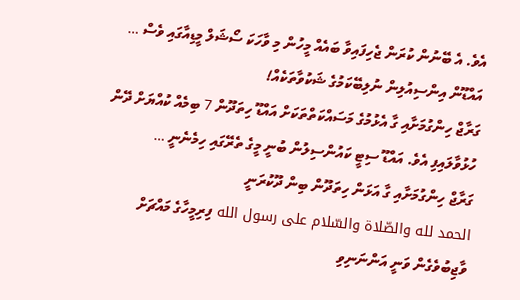އެވެ. އެ ބޭނުން ކުރަން ޖެހިފައިވާ ބައެއް މީހުން މި ވާހަކަ ސޯޝަލް މީޑިއާގައި ވެސް …
އައްޑޫން އިންސިއުލިން ނުލިބޭކަމުގެ ޝަކުވާތަކެއް!
ގަރާޖް ހިންގުމަށާއި ގާ އެޅުމުގެ މަސައްކަތްތަކަށް އައްޑޫ ހިތަދޫން 7 ބިމެއް ކުއްޔަށް ދޭން ހުޅުވާލައިފި އެވެ. އައްޑޫ ސިޓީ ކައުންސިލުން ބުނީ މީގެ ތެރޭގައި ހިމެނެނީ …
ގަރާޖް ހިންގުމަށާއި ގާ އަޅަން ހިތަދޫން ބިން ދޫކުރަނީ
الحمد لله والصّلاة والسّلام على رسول الله ފިރިމީހާގެ މައްޗަށް ވާޖިބުވެގެން ވަނީ އަންނަނިވި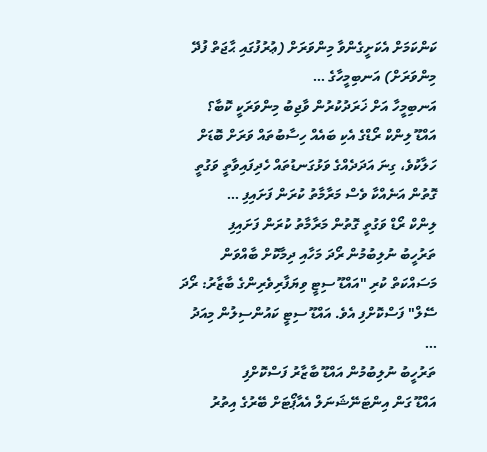ކަންކަމަށް އެކަށީގެންވާ މިންވަރަށް (ޢުރުފުގައި ޙާޖަތް ފުދޭ މިންވަރަށް) އަނބިމީހާގެ …
އަނބިމީހާ އަށް ޚަރަދުކުރުން ވާޖިބު މިންވަރަކީ ކޮބާ؟
އައްޑޫ ލިންކް ރޯޑްގެ އެކި ބައެއް ހިސާބުތައް ވަރަށް ބޮޑަށް ހަލާކުވެ، ގިނަ އަދަދެއްގެ ވަޅުގަނޑުތައް ހެދިފައިވާތީ ވަގުތީ ގޮތުން އަނެއްކާ ވެސް މަރާމާތު ކުރަން ފަށައިފި …
ލިންކް ރޯޑް ވަގުތީ ގޮތުން މަރާމާތު ކުރަން ފަށައިފި
ތަރުހީބު ނުލިބުމުން ރޯދަ މަހާއި ދިމާކޮށް ބާއްވަން މަސައްކަތް ކުރި "އައްޑޫ ސިޓީ ވިޔަފާރިވެރިންގެ ބާޒާރު: ރޯދަ ސޭލް" ފަސްކޮށްފި އެވެ. އައްޑޫ ސިޓީ ކައުންސިލުން މިއަދު …
ތަރުހީބު ނުލިބުމުން އައްޑޫ ބާޒާރު ފަސްކޮށްފި
އައްޑޫ ގަން އިންޓަނޭޝަނަލް އެއާޕޯޓަށް ބޭރުގެ އިތުރު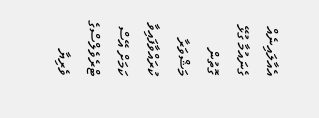އެއާލައިނެއް ގެނައުމާ ގުޅޭ ގޮތުން މަޝްވަރާ ކުރައްވާފައިވާ ކަމަށް އޭސް ޓްރެވެލްސްގެ ވެރިޔާ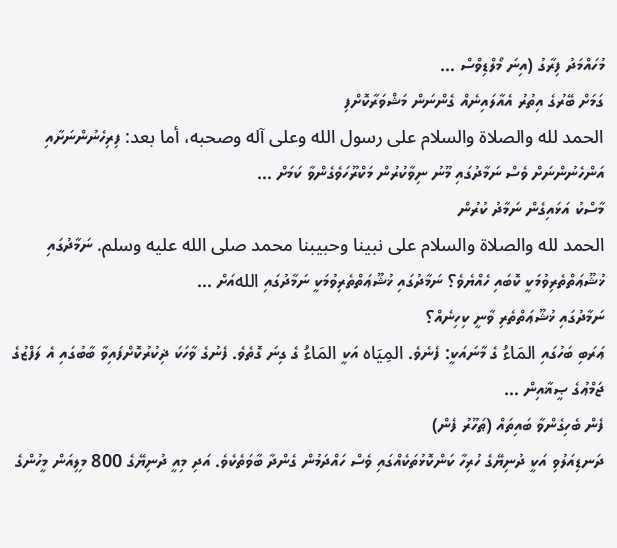މުހައްމަދު ފިރާގު (އިނަ މޯލްޑިވްސް …
ގަމަށް ބޭރުގެ އިތުރު އެއާލައިނެއް ގެންނަން މަޝްވަރާކޮށްފި
الحمد لله والصلاة والسلام على رسول الله وعلى آله وصحبه، أما بعد: ފިރިހެނުންނަށާއި އަންހެނުންނަށް ވެސް ނަމާދުގައި މޫނު ނިވާކުރުން މަކްރޫހަވެގެންވާ ކަމަށް …
މާސްކު އަޅައިގެން ނަމާދު ކުރުން
الحمد لله والصلاة والسلام على نبينا وحبيبنا محمد صلى الله عليه وسلم. ނަމާދުގައި ޚުޝޫޢަތްތެރިވުމަކީ ކޮބައި ހެއްޔެވެ؟ ނަމާދުގައި ޚުޝޫޢަތްތެރިވުމަކީ ނަމާދުގައި اللهއަށް …
ނަމާދުގައި ޚުޝޫޢަތްތެރި ވާނީ ކިހިނެއް؟
ޢަރަބި ބަހުގައި المَاءُ ގެ މާނައަކީ: ފެނެވެ. المِيَاه އަކީ المَاءُ ގެ ގިނަ ގޮތެވެ. ފެނުގެ ވާހަކަ ޛިކުރުކޮށްފައިވާ ބާބުގައި އެ ލަފްޒުގެ ޖަމްޢުގެ ޞީޣާއިން …
ފެން ބެހިގެންވާ ބައިތައް (ޠަހޫރު ފެން)
ދަނޑިއަލުވި އަކީ ދުނިޔޭގެ ހުރިހާ ކަންކޮޅުތަކެއްގައި ވެސް ހައްދަމުން ގެންދާ ބާވަތެކެވެ. އަދި މިއީ ދުނިޔޭގެ 800 މިލިއަން މީހުންގެ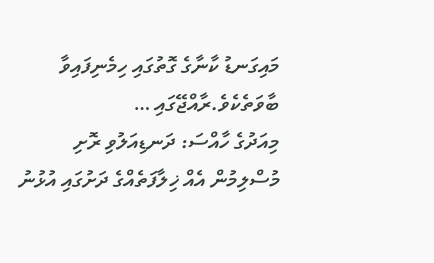މައިގަނޑު ކާނާގެ ގޮތުގައި ހިމެނިފައިވާ ބާވަތެކެވެ.ރާއްޖޭގައި …
މިއަދުގެ ހާއްސަ: ދަނޑިއަލުވި ރޮށި
މުސްލިމުން އެއް ޚިލާފަތެއްގެ ދަށުގައި އުޅުނު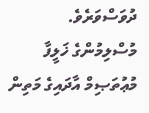ދުވަސްވަރެވެ. މުސްލިމުންގެ ޚަލީފާ މުޢުތަޞިމް އާދައިގެ މަތިން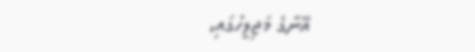އޭނާގެ މަޖިލީހުގައި،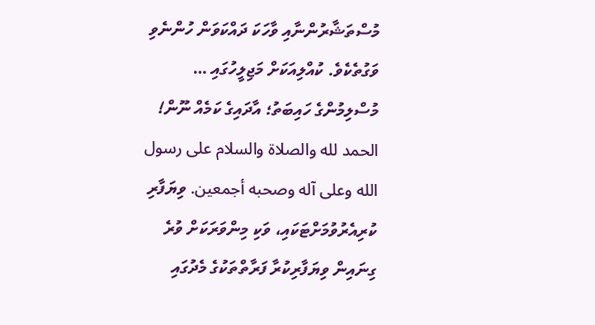މުސްތަޝާރުންނާއި ވާހަކަ ދައްކަވަން ހުންނެވި ވަގުތެކެވެ. ކުއްލިއަކަށް މަޖިލީހުގައި …
މުސްލިމުންގެ ހައިބަތު؛ އާދައިގެ ކަމެއް ނޫން!
الحمد لله والصلاة والسلام على رسول الله وعلى آله وصحبه أجمعين. ވިޔަފާރި ކުރިއެރުވުމަށްޓަކައި، ވަކި މިންވަރަކަށް ވުރެ ގިނައިން ވިޔަފާރިކުރާ ފަރާތްތަކުގެ މެދުގައި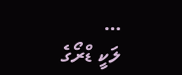…
ލަކީ ޑްރޯގެ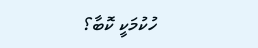ހުކުމަކީ ކޮބާ؟